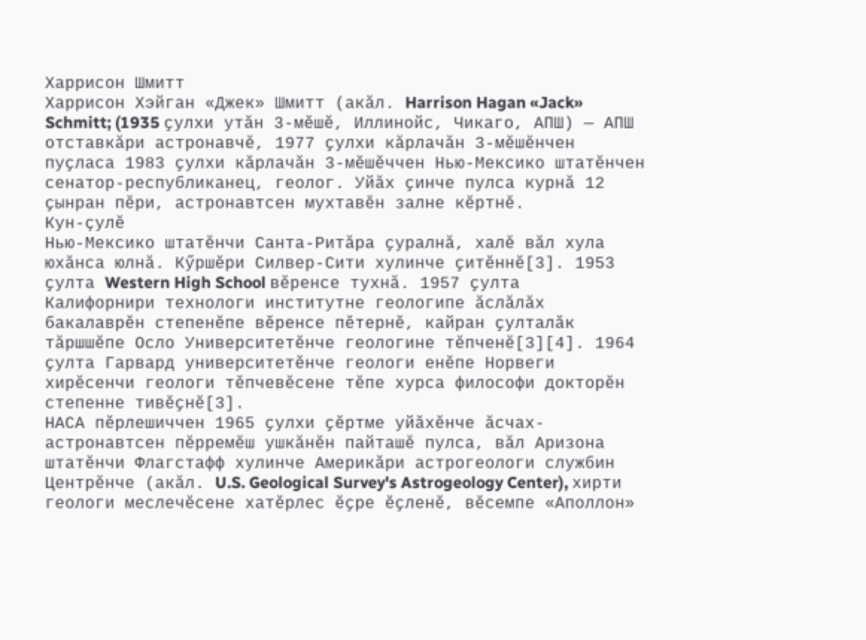Харрисон Шмитт
Харрисон Хэйган «Джек» Шмитт (акăл. Harrison Hagan «Jack» Schmitt; (1935 ҫулхи утӑн 3-мӗшӗ, Иллинойс, Чикаго, АПШ) — АПШ отставкӑри астронавчӗ, 1977 ҫулхи кӑрлачӑн 3-мӗшӗнчен пуҫласа 1983 ҫулхи кӑрлачӑн 3-мӗшӗччен Нью-Мексико штатӗнчен сенатор-республиканец, геолог. Уйӑх ҫинче пулса курнӑ 12 ҫынран пӗри, астронавтсен мухтавӗн залне кӗртнӗ.
Кун-çулĕ
Нью-Мексико штатӗнчи Санта-Ритӑра ҫуралнӑ, халӗ вӑл хула юхăнса юлнă. Кӳршӗри Силвер-Сити хулинче ҫитӗннӗ[3]. 1953 ҫулта Western High School вӗренсе тухнӑ. 1957 ҫулта Калифорнири технологи институтне геологипе ӑслӑлӑх бакалаврӗн степенӗпе вӗренсе пӗтернӗ, кайран ҫулталӑк тӑршшӗпе Осло Университетӗнче геологине тӗпченӗ[3][4]. 1964 ҫулта Гарвард университетӗнче геологи енӗпе Норвеги хирĕсенчи геологи тӗпчевӗсене тӗпе хурса философи докторӗн степенне тивӗҫнӗ[3].
НАСА пӗрлешиччен 1965 ҫулхи ҫӗртме уйӑхӗнче ӑсчах-астронавтсен пӗрремӗш ушкӑнӗн пайташӗ пулса, вӑл Аризона штатĕнчи Флагстафф хулинче Америкӑри астрогеологи службин Центрӗнче (акăл. U.S. Geological Survey's Astrogeology Center), хирти геологи меслечӗсене хатӗрлес ӗҫре ӗҫленӗ, вӗсемпе «Аполлон»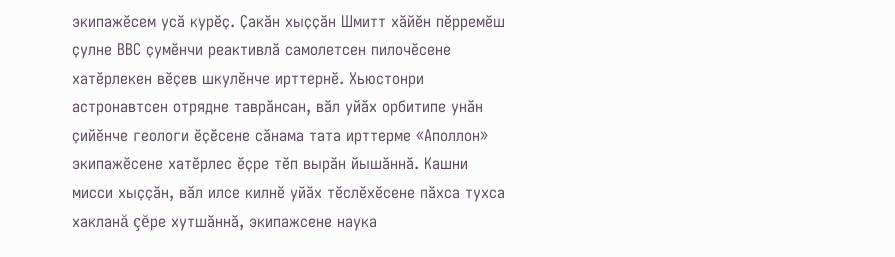экипажӗсем усӑ курӗҫ. Ҫакӑн хыҫҫӑн Шмитт хӑйӗн пӗрремӗш ҫулне ВВС ҫумӗнчи реактивлӑ самолетсен пилочӗсене хатӗрлекен вӗҫев шкулӗнче ирттернӗ. Хьюстонри астронавтсен отрядне таврӑнсан, вӑл уйӑх орбитипе унăн ҫийӗнче геологи ӗҫӗсене сӑнама тата ирттерме «Аполлон» экипажӗсене хатӗрлес ӗҫре тӗп вырӑн йышӑннӑ. Кашни мисси хыҫҫӑн, вӑл илсе килнӗ уйӑх тӗслӗхӗсене пӑхса тухса хакланă çĕре хутшăннă, экипажсене наука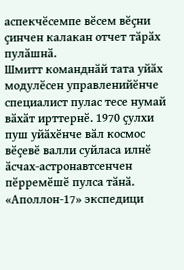аспекчӗсемпе вӗсем вӗҫни ҫинчен калакан отчет тӑрӑх пулӑшнӑ.
Шмитт команднӑй тата уйӑх модулӗсен управленийӗнче специалист пулас тесе нумай вӑхӑт ирттернӗ. 1970 ҫулхи пуш уйӑхӗнче вӑл космос вӗҫевӗ валли суйласа илнӗ ӑсчах-астронавтсенчен пӗрремӗшӗ пулса тӑнӑ.
«Аполлон-17» экспедици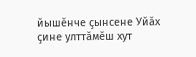йышӗнче ҫынсене Уйӑх ҫине улттӑмӗш хут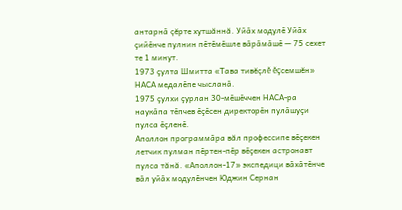антарнӑ çĕрте хутшăннă. Уйӑх модулӗ Уйӑх ҫийӗнче пулнин пӗтӗмӗшле вӑрӑмӑшӗ — 75 сехет те 1 минут.
1973 ҫулта Шмитта «Тава тивĕçлĕ ĕçсемшĕн» НАСА медалӗпе чысланӑ.
1975 ҫулхи ҫурлан 30-мӗшӗччен НАСА-ра наукӑпа тӗпчев ӗҫӗсен директорӗн пулӑшуҫи пулса ӗҫленӗ.
Аполлон программӑра вăл профессипе вӗҫекен летчик пулман пӗртен-пӗр вӗҫекен астронавт пулса тăнă. «Аполлон-17» экспедици вӑхӑтӗнче вӑл уйӑх модулӗнчен Юджин Сернан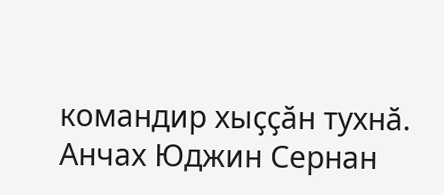командир хыҫҫӑн тухнӑ. Анчах Юджин Сернан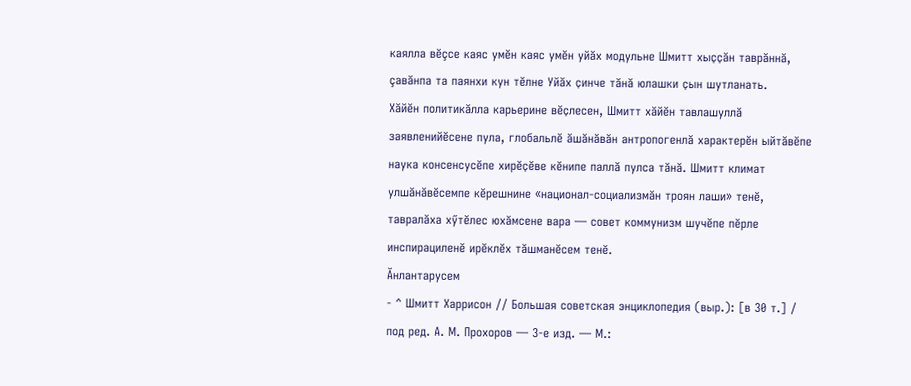каялла вĕçсе каяс умĕн каяс умӗн уйӑх модульне Шмитт хыҫҫӑн таврӑннă, çавăнпа та паянхи кун тĕлне Уйӑх ҫинче тăнă юлашки ҫын шутланать.
Хӑйӗн политикӑлла карьерине вӗҫлесен, Шмитт хӑйӗн тавлашуллӑ заявленийӗсене пула, глобальлӗ ӑшӑнӑвӑн антропогенлӑ характерӗн ыйтӑвӗпе наука консенсусӗпе хирӗҫӗве кӗнипе паллӑ пулса тăнă. Шмитт климат улшӑнӑвӗсемпе кӗрешнине «национал-социализмăн троян лаши» тенӗ, тавралӑха хӳтӗлес юхӑмсене вара — совет коммунизм шучĕпе пĕрле инспирациленӗ ирӗклӗх тăшманĕсем тенӗ.
Ăнлантарусем
- ^ Шмитт Харрисон // Большая советская энциклопедия (выр.): [в 30 т.] / под ред. А. М. Прохоров — 3-е изд. — М.: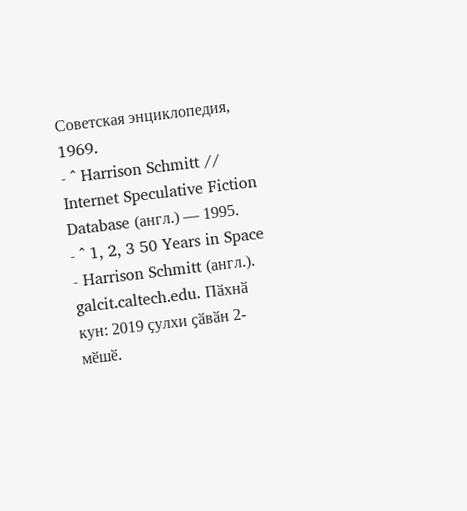Советская энциклопедия, 1969.
- ^ Harrison Schmitt // Internet Speculative Fiction Database (англ.) — 1995.
- ^ 1, 2, 3 50 Years in Space - Harrison Schmitt (англ.). galcit.caltech.edu. Пӑхнӑ кун: 2019 ҫулхи ҫӑвӑн 2-мӗшӗ.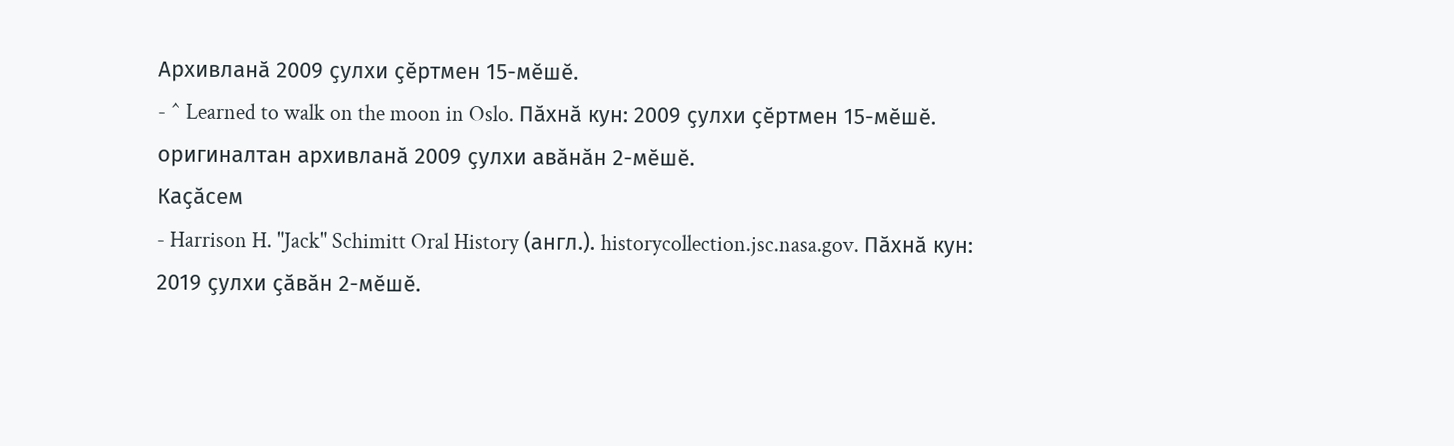Архивланӑ 2009 ҫулхи ҫӗртмен 15-мӗшӗ.
- ^ Learned to walk on the moon in Oslo. Пӑхнӑ кун: 2009 ҫулхи ҫӗртмен 15-мӗшӗ. оригиналтан архивланӑ 2009 ҫулхи авӑнӑн 2-мӗшӗ.
Каҫӑсем
- Harrison H. "Jack" Schimitt Oral History (англ.). historycollection.jsc.nasa.gov. Пӑхнӑ кун: 2019 ҫулхи ҫӑвӑн 2-мӗшӗ.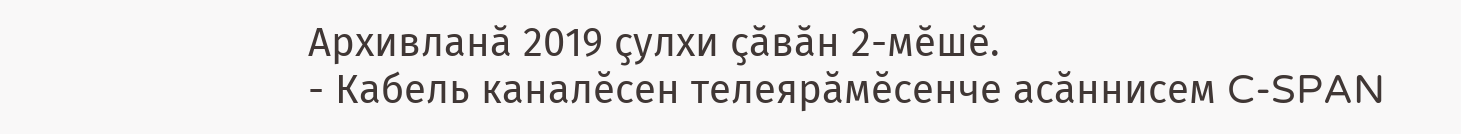Архивланӑ 2019 ҫулхи ҫӑвӑн 2-мӗшӗ.
- Кабель каналĕсен телеярăмĕсенче асăннисем C-SPAN